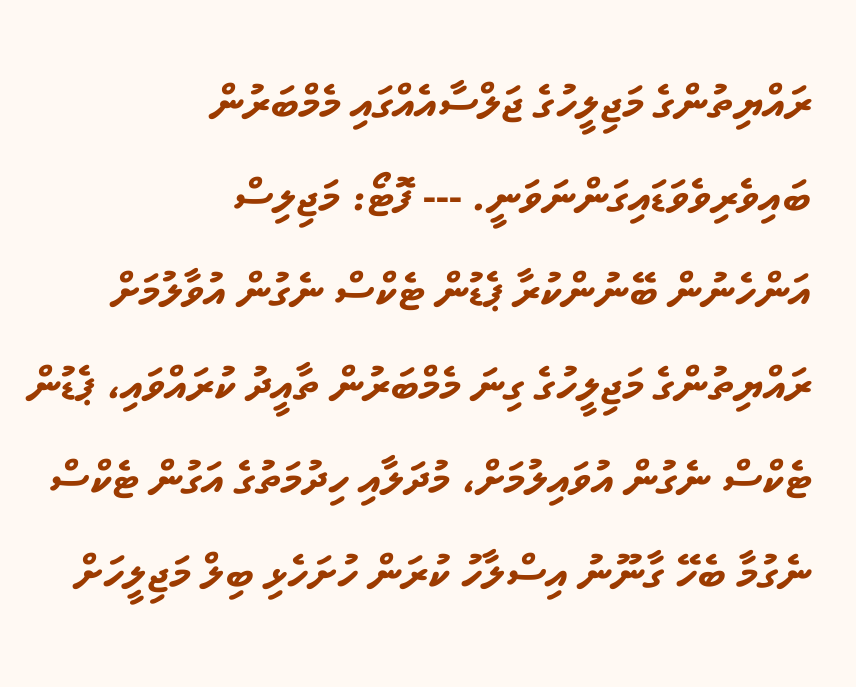ރައްޔިތުންގެ މަޖިލީހުގެ ޖަލްސާއެއްގައި މެމްބަރުން ބައިވެރިވެވަޑައިގަންނަވަނީ. --- ފޮޓޯ: މަޖިލިސް
އަންހެނުން ބޭނުންކުރާ ޕެޑުން ޓެކްސް ނެގުން އުވާލުމަށް ރައްޔިތުންގެ މަޖިލީހުގެ ގިނަ މެމްބަރުން ތާއީދު ކުރައްވައި، ޕެޑުން ޓެކްސް ނެގުން އުވައިލުމަށް، މުދަލާއި ހިދުމަތުގެ އަގުން ޓެކްސް ނެގުމާ ބެހޭ ގާނޫނު އިސްލާހު ކުރަން ހުށަހެޅި ބިލް މަޖިލީހަށް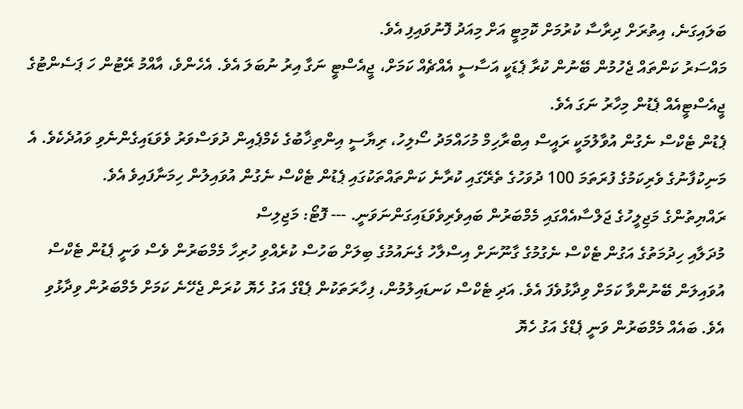ބަލައިގަނެ، އިތުރަށް ދިރާސާ ކުރުމަށް ކޮމިޓީ އަށް މިއަދު ފޮނުވައިފި އެވެ.
މައްސަރު ކަންތައް ޖެހުމުން ބޭނުން ކުރާ ޕެޑަކީ އަސާސީ އެއްޗެއް ކަމަށް، ޖީއެސްޓީ ނަގާ އިރު ނުބަލަ އެވެ. އެހެންވެ، އާއްމު ރޭޓުން ހަ ޕަސެންޓުގެ ޖީއެސްޓީއެއް ޕެޑުން މިހާރު ނަގަ އެވެ.
ޕެޑުން ޓެކްސް ނެގުން އުވާލުމަކީ ރައީސް އިބްރާހިމް މުހައްމަދު ސޯލިހު، ރިޔާސީ އިންތިޚާބުގެ ކެމްޕެއިން ދުވަސްވަރު ވެވަޑައިގެންނެވި ވައުދެކެވެ. އެ މަނިކުފާނުގެ ވެރިކަމުގެ ފުރަތަމަ 100 ދުވަހުގެ ތެރޭގައި ކުރާނެ ކަންތައްތަކުގައި ޕެޑުން ޓެކްސް ނެގުން އުވައިލުން ހިމަނާފައިވެ އެވެ.
ރައްޔިތުންގެ މަޖިލީހުގެ ޖަލްސާއެއްގައި މެމްބަރުން ބައިވެރިވެވަޑައިގަންނަވަނީ. --- ފޮޓޯ: މަޖިލިސް
މުދަލާއި ހިދުމަތުގެ އަގުން ޓެކްސް ނެގުމުގެ ގާނޫނަށް އިސްލާހު ގެނައުމުގެ ބިލަށް ބަހުސް ކުރެއްވި ހުރިހާ މެމްބަރުން ވެސް ވަނީ ޕެޑުން ޓެކްސް އުވައިލަން ބޭނުންވާ ކަމަށް ވިދާޅުވެފަ އެވެ. އަދި ޓެކްސް ކަނޑައިލުމުން، ފިހާރަތަކުން ޕެޑްގެ އަގު ހެޔޮ ކުރަން ޖެހޭނެ ކަމަށް މެމްބަރުން ވިދާޅުވި އެވެ. ބައެއް މެމްބަރުން ވަނީ ޕެޑްގެ އަގު ހެޔޮ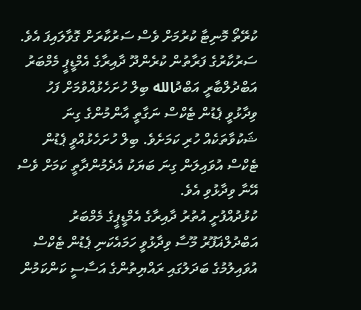ކުރޭތޯ މޮނިޓާ ކުރުމަށް ވެސް ސަރުކާރަށް ގޮވާލައިފަ އެވެ.
ސަރުކާރުގެ ފަރާތުން ކުރެންދޫ ދާއިރާގެ އެމްޑީޕީ މެމްބަރު އަބްދުލްބާރީ އަބްދުالله ބިލް ހުށަހެޅުއްވުމަށް ފަހު ވިދާޅުވީ ޕެޑުން ޓެކްސް ނަގާތީ އާންމުންގެ ގިނަ ޝަކުވާތަކެއް ހުރި ކަމަށެވެ. ބިލް ހުށަހެޅުއްވީ ޕެޑުން ޓެކްސް އުވައިލަން ގިނަ ބަޔަކު އެދެމުންދާތީ ކަމަށް ވެސް އޭނާ ވިދާޅުވި އެވެ.
ކުޅުދުއްފުށީ އުތުރު ދާއިރާގެ އެމްޑީޕީގެ މެމްބަރު އަބްދުލްޣަފޫރު މޫސާ ވިދާޅުވީ ހަމައެކަނި ޕެޑުން ޓެކްސް އުވައިލުމުގެ ބަދަލުގައި ރައްޔިތުންގެ އަސާސީ ކަންކަމުން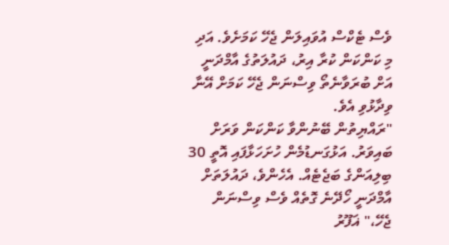ވެސް ޓެކްސް އުވައިލަން ޖެހޭ ކަމަށެވެ. އަދި މި ކަންކަން ކުރާ އިރު، ދައުލަތުގެ އާމްދަނީ އަށް ބުރަވާނެތޯ ވިސްނަން ޖެހޭ ކަމަށް އޭނާ ވިދާޅުވި އެވެ.
"ރައްޔިތުން ބޭނުންވާ ކަންކަން ވަރަށް ބައިވަރު. އަޅުގަނޑުމެން ހުށަހަޅާފައި އޮތީ 30 ބިލިއަންގެ ބަޖެޓެއް. އެހެންވެ، ދައުލަތަށް އާމްދަނީ ހޯދޭނެ ގޮތެއް ވެސް ވިސްނަން ޖެހޭ،" ޣަފޫރު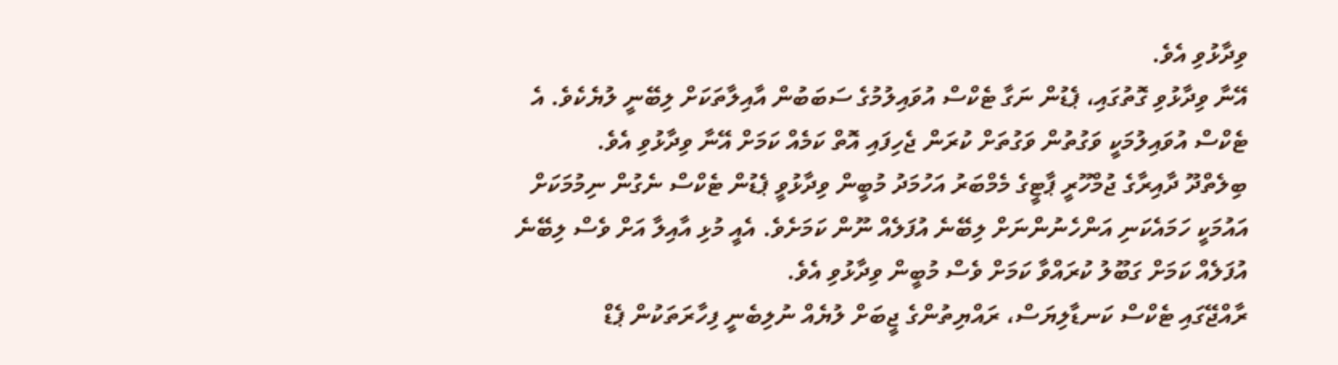ވިދާޅުވި އެވެ.
އޭނާ ވިދާޅުވި ގޮތުގައި، ޕެޑުން ނަގާ ޓެކްސް އުވައިލުމުގެ ސަބަބުން އާއިލާތަކަށް ލިބޭނީ ލުޔެކެވެ. އެ ޓެކްސް އުވައިލުމަކީ ވަގުތުން ވަގުތަށް ކުރަން ޖެހިފައި އޮތް ކަމެއް ކަމަށް އޭނާ ވިދާޅުވި އެވެ.
ބިލެތްދޫ ދާއިރާގެ ޖުމްހޫރީ ޕާޓީގެ މެމްބަރު އަހުމަދު މުބީން ވިދާޅުވީ ޕެޑުން ޓެކްސް ނެގުން ނިމުމަކަށް އައުމަކީ ހަމައެކަނި އަންހެނުންނަށް ލިބޭނެ އުފަލެއް ނޫން ކަމަށެވެ. އެއީ މުޅި އާއިލާ އަށް ވެސް ލިބޭނެ އުފަލެއް ކަމަށް ގަބޫލު ކުރައްވާ ކަމަށް ވެސް މުބީން ވިދާޅުވި އެވެ.
ރާއްޖޭގައި ޓެކްސް ކަނޑާލިޔަސް، ރައްޔިތުންގެ ޖީބަށް ލުޔެއް ނުލިބެނީ ފިހާރަތަކުން ޕެޑް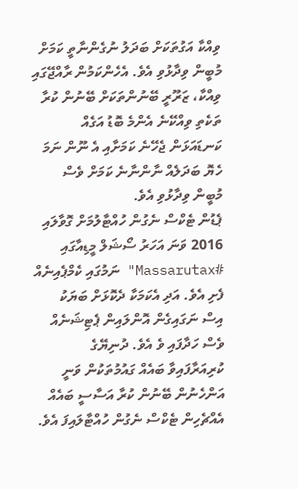ވިއްކާ އަގުތަކަށް ބަދަލު ނުގެންނާތީ ކަމަށް މުބީން ވިދާޅުވި އެވެ. އެހެންކަމުން ރާއްޖޭގައި ވިއްކާ، ޒަރޫރީ ބޭނުންތަކަށް ބޭނުން ކުރާ ތަކެތި ވިއްކޭނެ އެންމެ ބޮޑު އަގެއް ކަނޑައަޅަން ޖެހޭނެ ކަމަށާއި އެ ނޫން ނަމަ ހެޔޮ ބަދަލެއް ނާންނާނެ ކަމަށް ވެސް މުބީން ވިދާޅުވި އެވެ.
ޕެޑުން ޓެކްސް ނެގުން ހުއްޓާލުމަށް ގޮވާލައި 2016 ވަނަ އަހަރު ސޯޝަލް މީޑިއާގައި #Massarutax" ނަމުގައި ކެމްޕެއިނެއް ފެށި އެވެ. އަދި އެކަމަކާ ދެކޮޅަށް ބަޔަކު އިސް ނަގައިގެން އޮންލައިން ޕެޓިޝަނެއް ވެސް ހަދާފައި ވެ އެވެ. ދުނިޔޭގެ ކުރިއަރާފައިވާ ބައެއް ގައުމުތަކުން ވަނީ އަންހެނުން ބޭނުން ކުރާ އަސާސީ ބައެއް އެއްޗެހިން ޓެކްސް ނެގުން ހުއްޓާލައިފަ އެވެ.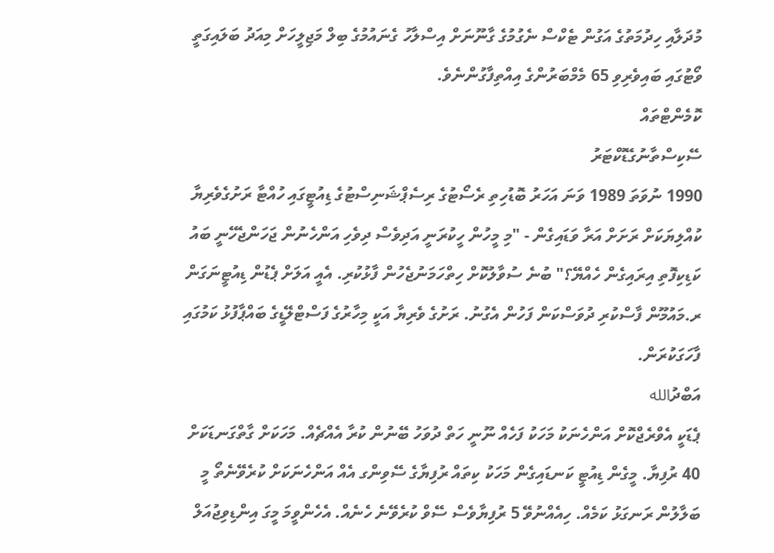މުދަލާއި ހިދުމަތުގެ އަގުން ޓެކްސް ނެގުމުގެ ގާނޫނަށް އިސްލާހު ގެނައުމުގެ ބިލް މަޖިލީހަށް މިއަދު ބަލައިގަތީ ވޯޓުގައި ބައިވެރިވި 65 މެމްބަރުންގެ އިއްތިފާގުންނެވެ.
ކޮމެންޓްތައް
ސޭކިސްތާނުގެޑޮކްޓަރު
1990 ނުވަތަ 1989 ވަނަ އަހަރު ބޮޑުހިތި ރެސޯޓުގެ ރިސެޕްޝަނިސްޓުގެ ޑިއުޓީގައި ހުއްޓާ ރަށުގެވެރިޔާ ކުއްލިޔަކަށް ރަށަށް އަރާ ވަޑައިގެން - "މި މީހުން ހީކުރަނީ އަދިވެސް ދިވެހި އަންހެނުން ޖަހަންޖެހޭނީ ބައު ކަޑިކިފޮތި އިރައިގެން ހެއްޔޭ؟" ބުނެ ސުވާލުކޮށް ހިތްހަމަނުޖެހުން ފާޅުކުރި. އެއީ އަލަށް ޕެޑުން ޑިއުޓީނަގަން ރ.މައުމޫން ފާސްކުރި ދުވަސްކަން ފަހުން އެގުނު. ރަށުގެ ވެރިޔާ އަކީ މިހާރުގެ ފަސްޓްލޭޑީގެ ބައްޕާފުޅު ކަމުގައި ފާހަގަކުރަން.
އަބްދުالله
ޕެޑަކީ އެވްރެޖްކޮށް އަންހެނަކު މަހަކު ފަހެއް ނޫނީ ހަތް ދުވަހު ބޭނުން ކުރާ އެއްޗެއް. މަހަކަށް ގާތްގަނޑަކަށް 40 ރުފިޔާ. މީގެން ޑިއުޓީ ކަނޑައިގެން މަހަކު ކިތައް ރުފިޔާގެ ސޭވިންގ އެއް އަންހެނަކަށް ކުރެވޭނެތޯ މީ ބަލާލުން ރަނގަޅު ކަމެއް. ހިއެއްނުވޭ 5 ރުފިޔާވެސް ސޭވް ކުރެވޭނެ ހެނެއް. އެހެންވީމަ މީގަ އިންޑިވިޖުއަލް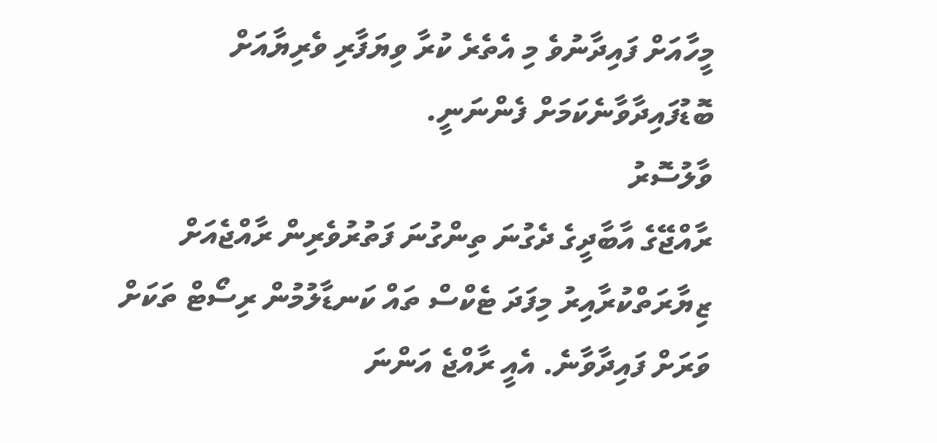މީހާއަށް ފައިދާނުވެ މި އެތެރެ ކުރާ ވިޔަފާރި ވެރިޔާއަށް ބޮޑުފައިދާވާނެކަމަށް ފެންނަނީ.
ވާލުސޮރު
ރާއްޖޭގެ އާބާދީގެ ދެގުނަ ތިންގުނަ ފަތުރުވެރިން ރާއްޖެއަށް ޒިޔާރަތްކުރާއިރު މިފަދަ ޓެކްސް ތައް ކަނޑާލުމުން ރިސޯޓް ތަކަށް ވަރަށް ފައިދާވާނެ. އެއީ ރާއްޖެ އަންނަ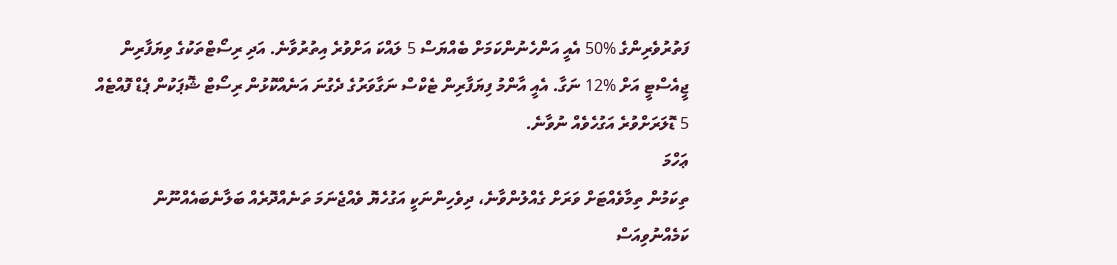ފަތުރުވެރިންގެ %50 އެއީ އަންހެނުންކަމަށް ބެއްޔަސް 5 ލައްކަ އަށްވުރެ އިތުރުވާނެ. އަދި ރިސޯޓްތަކުގެ ވިޔަފާރިން ޖީއެސްޓީ އަށް %12 ނަގާ. އެއީ އާންމު ފިޔަފާރިން ޓެކްސް ނަގާވަރުގެ ދެގުނަ އަނެއްކޮޅުން ރިސޯޓް ޝޮޕަކުން ޕެޑް ފޮއްޓެއް 5 ޑޮލަރަށްވުރެ އަގުހެވެއް ނުވާނެ.
ޢަހްމަ
ތިކަމުން ތިމާވެއްޓަށް ވަރަށް ގެއްލުންވާނެ، ދިވެހިންނަކީ އަގުހެޔޮ ވެއްޖެނަމަ ތަނެއްދޮރެއް ބަލާނެބައެއްނޫން ކަމެއްނުވިއަސް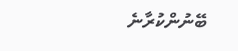ބޭނުންކުރާނެ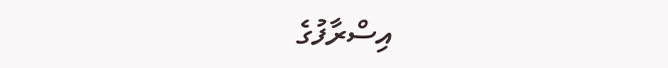އިސްރާފުގެ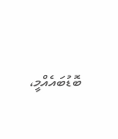ބޮޑުބައެއްމީ،